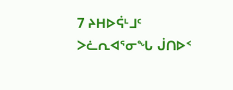7 ᔨᕼᐅᕌᒻᒧᑦ ᐳᓛᕆᐊᕐᓂᖓ ᒎᑎᐅᑉ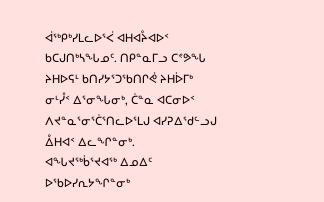ᐋᖅᑭᒃᓯᒪᓚᐅᕐᐹ ᐊᕼᐊᔧᐊᐅᑉ ᑲᑕᒍᑎᒃᓴᖓᓄᑦ. ᑎᑭᓐᓇᒥᓗ ᑕᕝᕗᖓ ᔨᕼᐅᕋᒻ ᑲᑎᓯᔭᕐᑐᖃᑎᒋᕚ ᔨᕼᐆᒥᒃ ᓂᒻᓮᑉ ᐃᕐᓂᖓᓂᒃ, ᑖᓐᓇ ᐊᑕᓂᐅᑉ ᐱᔪᓐᓇᕐᓂᕐᑖᕐᑎᓚᐅᕐᒪᒍ ᐊᓯᕈᐃᖁᓪᓗᒍ ᐂᕼᐊᑉ ᐃᓚᖏᓐᓂᒃ.
ᐊᖓᔪᖅᑳᕐᔪᐊᖅ ᐃᓄᐃᑦ ᐅᖃᐅᓯᕆᔭᖏᓐᓂᒃ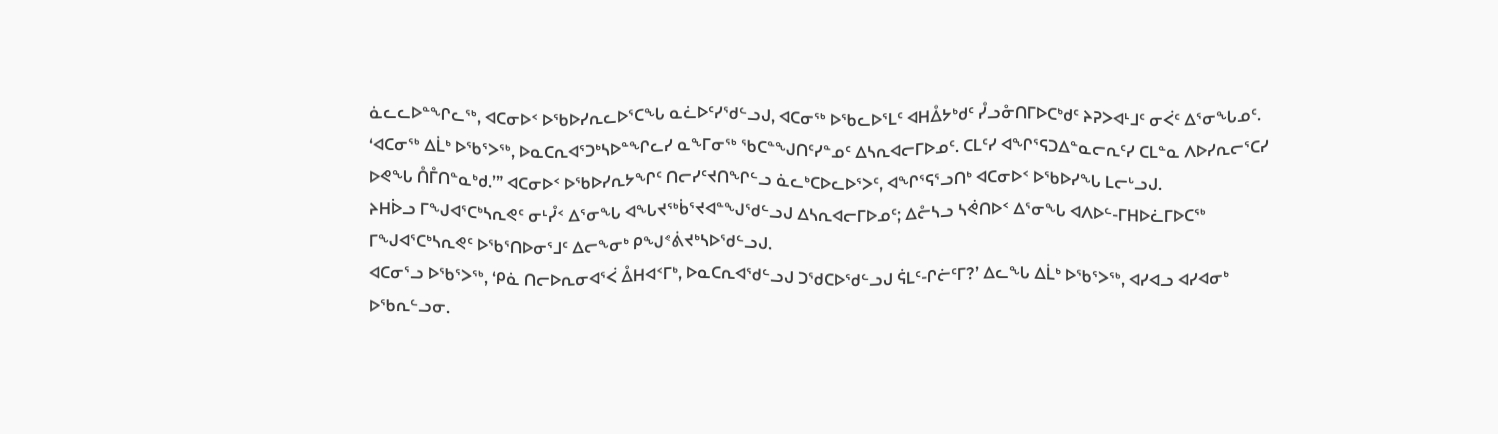ᓈᓚᓚᐅᓐᖏᓚᖅ, ᐊᑕᓂᐅᑉ ᐅᖃᐅᓯᕆᓚᐅᕐᑕᖓ ᓇᓛᐅᑦᓯᖁᓪᓗᒍ, ᐊᑕᓂᖅ ᐅᖃᓚᐅᕐᒪᑦ ᐊᕼᐂᔭᒃᑯᑦ ᓮᓗᓁᑎᒥᐅᑕᒃᑯᑦ ᔨᕈᐳᐊᒻᒧᑦ ᓂᐹᑦ ᐃᕐᓂᖓᓄᑦ.
‘ᐊᑕᓂᖅ ᐃᒫᒃ ᐅᖃᕐᐳᖅ, ᐅᓇᑕᕆᐊᕐᑐᒃᓴᐅᓐᖏᓚᓯ ᓇᖕᒥᓂᖅ ᖃᑕᓐᖑᑎᑦᓯᓐᓄᑦ ᐃᓴᕆᐊᓕᒥᐅᓄᑦ. ᑕᒪᑦᓯ ᐊᖏᕐᕋᑐᐃᓐᓇᓕᕆᑦᓯ ᑕᒪᓐᓇ ᐱᐅᓯᕆᓕᕐᑕᓯ ᐅᕙᖓ ᑍᒤᑎᓐᓇᒃᑯ.’” ᐊᑕᓂᐅᑉ ᐅᖃᐅᓯᕆᔭᖏᑦ ᑎᓕᓯᑦᔪᑎᖏᓪᓗ ᓈᓚᒃᑕᐅᓚᐅᕐᐳᑦ, ᐊᖏᕐᕋᕐᓗᑎᒃ ᐊᑕᓂᐅᑉ ᐅᖃᐅᓯᖓ ᒪᓕᒡᓗᒍ.
ᔨᕼᐆᓗ ᒥᖑᐊᕐᑕᒃᓴᕆᕙᑦ ᓂᒻᓮᑉ ᐃᕐᓂᖓ ᐊᖓᔪᖅᑳᕐᔪᐊᓐᖑᖁᓪᓗᒍ ᐃᓴᕆᐊᓕᒥᐅᓄᑦ; ᐃᓔᓴᓗ ᓴᕚᑎᐅᑉ ᐃᕐᓂᖓ ᐊᐱᐅᓪ-ᒥᕼᐅᓛᒥᐅᑕᖅ ᒥᖑᐊᕐᑕᒃᓴᕆᕙᑦ ᐅᖃᕐᑎᐅᓂᕐᒧᑦ ᐃᓕᖕᓂᒃ ᑭᖑᕝᕖᔪᒃᓴᐅᖁᓪᓗᒍ.
ᐊᑕᓂᕐᓗ ᐅᖃᕐᐳᖅ, ‘ᑭᓈ ᑎᓕᐅᕆᓂᐊᕐᐹ ᐂᕼᐊᑉᒥᒃ, ᐅᓇᑕᕆᐊᖁᓪᓗᒍ ᑐᖁᑕᐅᖁᓪᓗᒍ ᕌᒪᑦ-ᒋᓖᑦᒥ?’ ᐃᓚᖓ ᐃᒫᒃ ᐅᖃᕐᐳᖅ, ᐊᓯᐊᓗ ᐊᓯᐊᓂᒃ ᐅᖃᕆᓪᓗᓂ.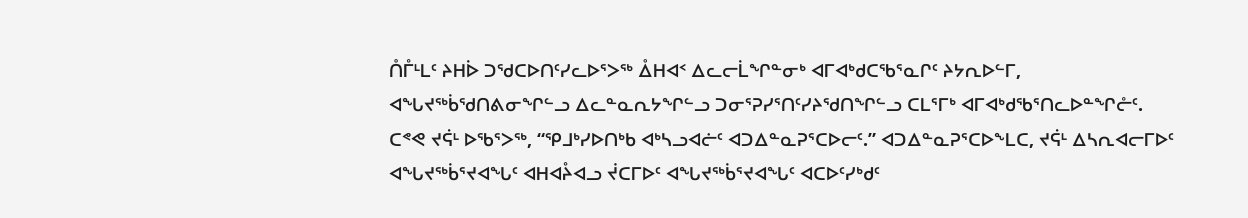ᑍᒤᒻᒪᑦ ᔨᕼᐆ ᑐᖁᑕᐅᑎᑦᓯᓚᐅᕐᐳᖅ ᐂᕼᐊᑉ ᐃᓚᓕᒫᖏᓐᓂᒃ ᐊᒥᐊᒃᑯᑕᖃᕐᓇᒋᑦ ᔨᔭᕆᐅᓪᒥ, ᐊᖓᔪᖅᑳᖁᑎᕕᓂᖏᓪᓗ ᐃᓚᓐᓇᕆᔭᖏᓪᓗ ᑐᓂᕐᕈᓯᕐᑎᑦᓯᔨᖁᑎᖏᓪᓗ ᑕᒪᕐᒥᒃ ᐊᒥᐊᒃᑯᖃᕐᑎᓚᐅᓐᖏᓔᑦ.
ᑕᕝᕙ ᔪᕌᒻ ᐅᖃᕐᐳᖅ, “ᕿᒧᒃᓯᐅᑎᒃᑲ ᐊᒃᓴᓗᐊᓖᑦ ᐊᑐᐃᓐᓇᕈᕐᑕᐅᓕᑦ.” ᐊᑐᐃᓐᓇᕈᕐᑕᐅᖕᒪᑕ, ᔪᕌᒻ ᐃᓴᕆᐊᓕᒥᐅᑦ ᐊᖓᔪᖅᑳᕐᔪᐊᖓᑦ ᐊᕼᐊᔧᐊᓗ ᔫᑕᒥᐅᑦ ᐊᖓᔪᖅᑳᕐᔪᐊᖓᑦ ᐊᑕᐅᑦᓯᒃᑯᑦ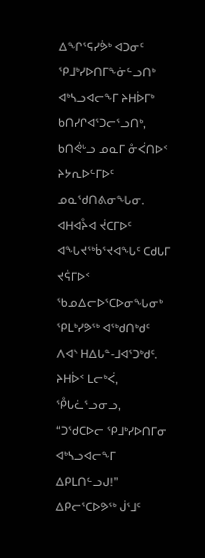ᐃᖏᕐᕋᓯᕘᒃ ᐊᑐᓂᑦ ᕿᒧᒃᓯᐅᑎᒥᖕᓃᓪᓗᑎᒃ ᐊᒃᓴᓗᐊᓕᖕᒥ ᔨᕼᐆᒥᒃ ᑲᑎᓯᒋᐊᕐᑐᓕᕐᓗᑎᒃ, ᑲᑎᕚᒡᓗ ᓄᓇᒥ ᓁᐹᑎᐅᑉ ᔨᔭᕆᐅᓪᒥᐅᑦ ᓄᓇᖁᑎᕕᓂᖓᓂ.
ᐊᕼᐊᔧᐊ ᔫᑕᒥᐅᑦ ᐊᖓᔪᖅᑳᕐᔪᐊᖓᑦ ᑕᑯᒐᒥ ᔪᕌᒥᐅᑉ ᖃᓄᐃᓕᐅᕐᑕᐅᓂᖓᓂᒃ ᕿᒪᒃᓯᕗᖅ ᐊᖅᑯᑎᒃᑯᑦ ᐱᐊᔅ ᕼᐃᒐᓐ-ᒧᐊᕐᑐᒃᑯᑦ. ᔨᕼᐆᑉ ᒪᓕᒃᐹ, ᕾᒐᓛᕐᓗᓂᓗ, “ᑐᖁᑕᐅᓕ ᕿᒧᒃᓯᐅᑎᒥᓂ ᐊᒃᓴᓗᐊᓕᖕᒥ ᐃᑭᒪᑎᓪᓗᒍ!” ᐃᑭᓕᕐᑕᐅᕗᖅ ᒎᕐᒧᑦ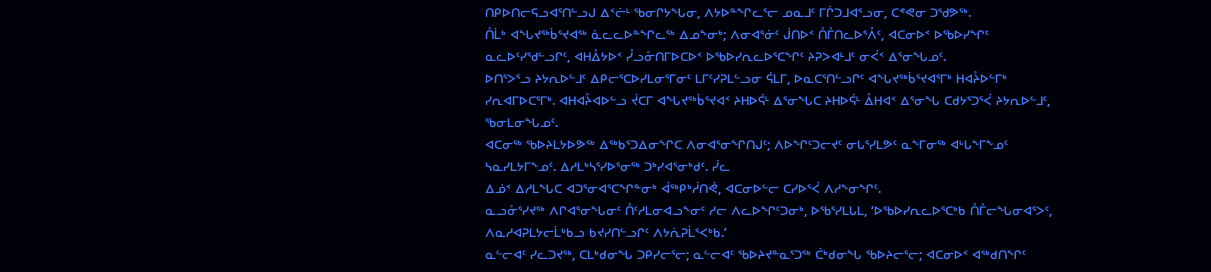ᑎᑭᐅᑎᓕᕋᓗᐊᕐᑎᓪᓗᒍ ᐃᑉᓖᒻ ᖃᓂᒋᔭᖓᓂ, ᐱᔭᐅᓐᖏᓚᕐᓕ ᓄᓇᒧᑦ ᒥᒌᑐᒧᐊᕐᓗᓂ, ᑕᕝᕙᓂ ᑐᖁᕗᖅ.
ᑍᒫᒃ ᐊᖓᔪᖅᑳᕐᔪᐊᖅ ᓈᓚᓚᐅᓐᖏᓚᖅ ᐃᓄᖕᓂᒃ; ᐱᓂᐊᕐᓃᑦ ᒎᑎᐅᑉ ᑍᒤᑎᓚᐅᕐᐰᑦ, ᐊᑕᓂᐅᑉ ᐅᖃᐅᓯᖏᑦ ᓇᓚᐅᑦᓯᖁᓪᓗᒋᑦ, ᐊᕼᐂᔭᐅᑉ ᓮᓗᓁᑎᒥᐅᑕᐅᑉ ᐅᖃᐅᓯᕆᓚᐅᕐᑕᖏᑦ ᔨᕈᐳᐊᒻᒧᑦ ᓂᐹᑉ ᐃᕐᓂᖓᓄᑦ.
ᐅᑎᕐᐳᕐᓗ ᔨᔭᕆᐅᓪᒧᑦ ᐃᑭᓕᕐᑕᐅᓯᒪᓂᕐᒥᓂᑦ ᒪᒥᑦᓯᕈᒪᓪᓗᓂ ᕌᒪᒥ, ᐅᓇᑕᕐᑎᓪᓗᒋᑦ ᐊᖓᔪᖅᑳᕐᔪᐊᕐᒥᒃ ᕼᐊᔧᐅᓪᒥᒃ ᓯᕆᐊᒥᐅᑕᕐᒥᒃ. ᐊᕼᐊᔧᐊᐅᓪᓗ ᔫᑕᒥ ᐊᖓᔪᖅᑳᕐᔪᐊᑉ ᔨᕼᐅᕌᒻ ᐃᕐᓂᖓᑕ ᔨᕼᐅᕌᒻ ᐂᕼᐊᑉ ᐃᕐᓂᖓ ᑕᑯᔭᕐᑐᕐᐹ ᔨᔭᕆᐅᓪᒧᑦ, ᖃᓂᒪᓂᖓᓄᑦ.
ᐊᑕᓂᖅ ᖃᐅᔨᒪᔭᐅᕗᖅ ᐃᖅᑲᕐᑐᐃᓂᖏᑕ ᐱᓂᐊᕐᓂᖏᑎᒍᑦ; ᐱᐅᖏᑦᑐᓕᔪᑦ ᓂᒐᕐᓯᒪᕗᑦ ᓇᖕᒥᓂᖅ ᐊᒡᒐᖕᒥᖕᓄᑦ ᓴᓇᓯᒪᔭᒥᖕᓄᑦ. ᐃᓱᒪᒃᓴᕐᓯᐅᕐᓂᖅ ᑐᒃᓯᐊᕐᓂᒃᑯᑦ. ᓰᓚ
ᐃᓅᑉ ᐃᓱᒪᖓᑕ ᐊᑐᕐᓂᐊᕐᑕᖏᓐᓂᒃ ᐋᖅᑭᒃᓲᑎᕚ, ᐊᑕᓂᐅᓪᓕ ᑕᓯᐅᕐᐹ ᐱᓱᖕᓂᖏᑦ.
ᓇᓗᓁᕐᓯᔪᖅ ᐱᒋᐊᕐᓂᖓᓂᑦ ᑍᑦᓱᒪᓂᐊᓗᖕᓂᑦ ᓱᓕ ᐱᓚᐅᖏᑦᑐᓂᒃ, ᐅᖃᕐᓯᒪᒐᒪ, ‘ᐅᖃᐅᓯᕆᓚᐅᕐᑕᒃᑲ ᑍᒤᓕᖓᓂᐊᕐᐳᑦ, ᐱᓇᓱᐊᕈᒪᔭᓕᒫᒃᑲᓗ ᑲᔪᓯᑎᓪᓗᒋᑦ ᐱᔭᕇᕈᒫᕐᐸᒃᑲ.’
ᓇᓪᓕᐊᑦ ᓯᓚᑐᔪᖅ, ᑕᒪᒃᑯᓂᖓ ᑐᑭᓯᓕᕐᓕ; ᓇᓪᓕᐊᑦ ᖃᐅᔨᔪᓐᓇᕐᑐᖅ ᑖᒃᑯᓂᖓ ᖃᐅᔨᓕᕐᓕ; ᐊᑕᓂᐅᑉ ᐊᖅᑯᑎᖏᑦ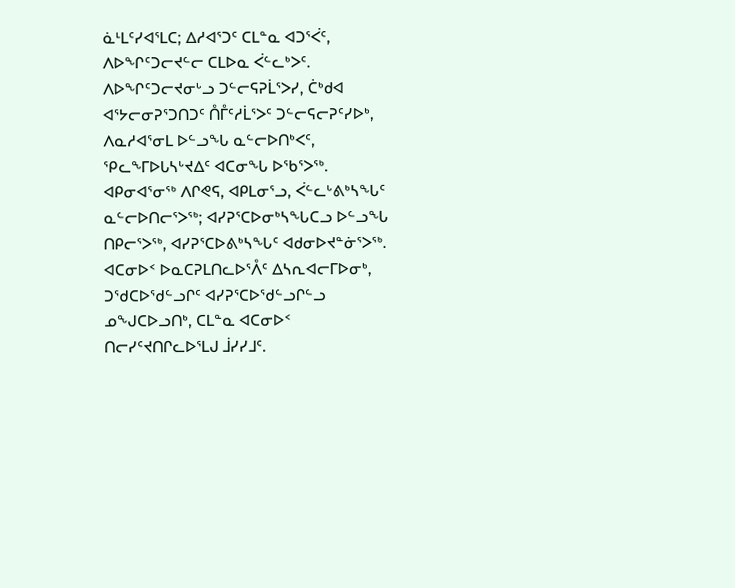ᓈᒻᒪᑦᓯᐊᕐᒪᑕ; ᐃᓱᐊᕐᑐᑦ ᑕᒪᓐᓇ ᐊᑐᕐᐹᑦ, ᐱᐅᖏᑦᑐᓕᔪᓪᓕ ᑕᒪᐅᓇ ᐹᓪᓚᒃᐳᑦ.
ᐱᐅᖏᑦᑐᓕᔪᓂᒡᓗ ᑐᓪᓕᕋᕈᒫᕐᐳᓯ, ᑖᒃᑯᐊ ᐊᕐᔭᓕᓂᕈᕐᑐᑎᑐᑦ ᑍᒤᑦᓱᒫᕐᐳᑦ ᑐᓪᓕᕋᓕᕈᑦᓯᐅᒃ, ᐱᓇᓱᐊᕐᓂᒪ ᐅᓪᓗᖓ ᓇᓪᓕᐅᑎᒃᐸᑦ, ᕿᓚᖕᒥᐅᒐᓴᒡᔪᐃᑦ ᐊᑕᓂᖓ ᐅᖃᕐᐳᖅ.
ᐊᑭᓂᐊᕐᓂᖅ ᐱᒋᕙᕋ, ᐊᑭᒪᓂᕐᓗ, ᐹᓪᓚᒡᕕᒃᓴᖓᑦ ᓇᓪᓕᐅᑎᓕᕐᐳᖅ; ᐊᓯᕈᕐᑕᐅᓂᒃᓴᖓᑕᓗ ᐅᓪᓗᖓ ᑎᑭᓕᕐᐳᖅ, ᐊᓯᕈᕐᑕᐅᕕᒃᓴᖓᑦ ᐊᑯᓂᐅᔪᓐᓃᕐᐳᖅ.
ᐊᑕᓂᐅᑉ ᐅᓇᑕᕈᒪᑎᓚᐅᕐᐰᑦ ᐃᓴᕆᐊᓕᒥᐅᓂᒃ, ᑐᖁᑕᐅᖁᓪᓗᒋᑦ ᐊᓯᕈᕐᑕᐅᖁᓪᓗᒋᓪᓗ ᓄᖑᑕᐅᓗᑎᒃ, ᑕᒪᓐᓇ ᐊᑕᓂᐅᑉ ᑎᓕᓯᑦᔪᑎᒋᓚᐅᕐᒪᒍ ᒨᓯᓯᒧᑦ.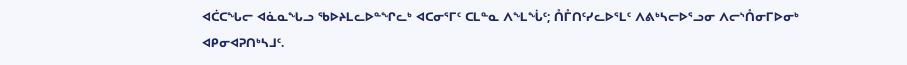ᐊᑖᑕᖓᓕ ᐊᓈᓇᖓᓗ ᖃᐅᔨᒪᓚᐅᓐᖏᓚᒃ ᐊᑕᓂᕐᒥᑦ ᑕᒪᓐᓇ ᐱᖕᒪᖔᑦ; ᑍᒤᑎᑦᓯᓚᐅᕐᒪᑦ ᐱᕕᒃᓴᓕᐅᕐᓗᓂ ᐱᓕᔅᑍᓂᒥᐅᓂᒃ ᐊᑭᓂᐊᕈᑎᒃᓴᒧᑦ.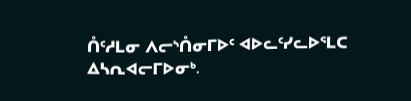ᑍᑦᓱᒪᓂ ᐱᓕᔅᑍᓂᒥᐅᑦ ᐊᐅᓚᑦᓯᓚᐅᕐᒪᑕ ᐃᓴᕆᐊᓕᒥᐅᓂᒃ.